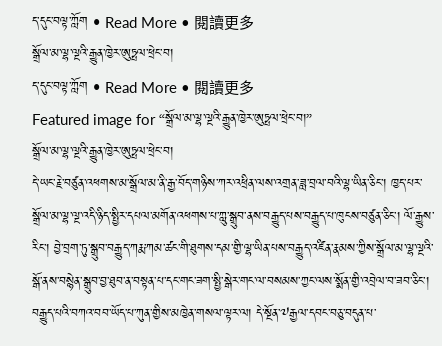ད་དུང་བལྟ་ཀློག • Read More • 閱讀更多
སྒྲོལ་མ་ལྷ་ལྔའི་རྒྱུན་ཁྱེར་ཨུཏྤལ་ཕྲེང་བ།
ད་དུང་བལྟ་ཀློག • Read More • 閱讀更多
Featured image for “སྒྲོལ་མ་ལྷ་ལྔའི་རྒྱུན་ཁྱེར་ཨུཏྤལ་ཕྲེང་བ།”
སྒྲོལ་མ་ལྷ་ལྔའི་རྒྱུན་ཁྱེར་ཨུཏྤལ་ཕྲེང་བ།
དེ་ཡང་རྗེ་བཙུན་འཕགས་མ་སྒྲོལ་མ་ནི་རྒྱ་བོད་གཉིས་ཀར་འཕྲིན་ལས་འགྲན་ཟླ་བྲལ་བའི་ལྷ་ཡིན་ཅིང་། ཁྱད་པར་སྒྲོལ་མ་ལྷ་ལྔ་འདི་ཉིད་སྤྱིར་དཔལ་མགོན་འཕགས་པ་ཀླུ་སྒྲུབ་ནས་བརྒྱུད་པས་བརྒྱུད་པ་ཁུངས་བཙུན་ཅིང་། ལོ་རྒྱུས་རིང་། བྱེ་བྲག་ཏུ་སྒྲུབ་བརྒྱུད་ཀརྨ་ཀམ་ཚང་གི་ཐུགས་དམ་གྱི་ལྷ་ཡིན་པས་བརྒྱུད་འཛིན་རྣམས་ཀྱིས་སྒྲོལ་མ་ལྷ་ལྔའི་སྒོ་ནས་བསྙེན་སྒྲུབ་བྱ་ཐུབ་ན་བསྟན་པ་དང་གང་ཟག་སྤྱི་སྒེར་གང་ལ་བསམས་ཀྱང་ལས་སྨོན་གྱི་འབྲེལ་བ་ཟབ་ཅིང་། བརྒྱུད་པའི་བཀའ་བབ་ཡོད་པ་ཀུན་གྱིས་མཁྱེན་གསལ་ལྟར་ལ། དེ་སྔོན་༧རྒྱལ་དབང་བཅུ་བདུན་པ་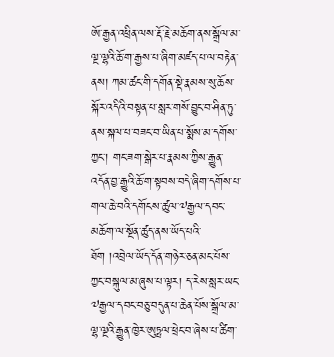ཨོ་རྒྱན་འཕྲིན་ལས་རྡོ་རྗེ་མཆོག་ནས་སྒྲོལ་མ་ལྔ་ལྷའི་ཆོ་ག་རྒྱས་པ་ཞིག་མཛད་པ་ལ་བརྟེན་ནས། ཀམ་ཚང་གི་དགོན་སྡེ་རྣམས་སུ་ཆོས་སྐོར་འདིའི་བསྟན་པ་སླར་གསོ་བྱུང་བ་ཤིན་ཏུ་ནས་སྐལ་པ་བཟང་བ་ཡིན་པ་སྨོས་མ་དགོས་ཀྱང་། གང་ཟག་སྒེར་པ་རྣམས་ཀྱིས་རྒྱུན་འདོན་བྱ་རྒྱུའི་ཆོ་ག་སྟབས་བདེ་ཞིག་དགོས་པ་གལ་ཆེ་བའི་དགོངས་ཚུལ་༧རྒྱལ་དབང་མཆོག་ལ་སྔོན་ཚུད་ནས་ཡོད་པའི་ཐོག །འབྲེལ་ཡོད་དོན་གཉེར་ཅན་མང་པོས་ཀྱང་བསྐུལ་མ་ཞུས་པ་ལྟར། ད་རེས་སླར་ཡང་༧རྒྱལ་དབང་བཅུ་བདུན་པ་ཆེན་པོས་སྒྲོལ་མ་ལྷ་ལྔའི་རྒྱུན་ཁྱེར་ཨུཏྤལ་ཕྲེང་བ་ཞེས་པ་ཚིག་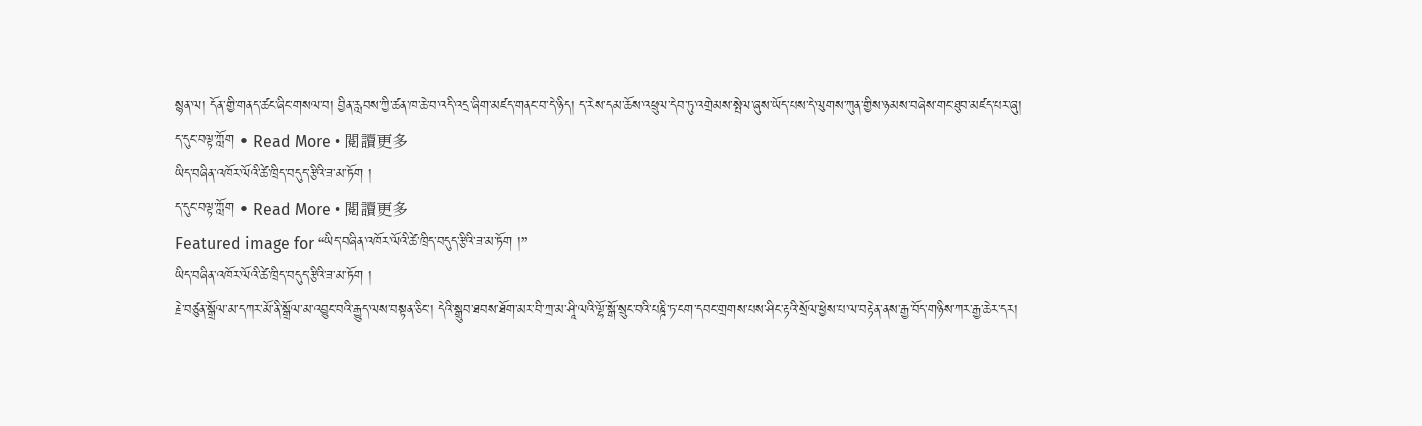སྙན་ལ། དོན་གྱི་གནད་ཚང་ཞིང་གསལ་བ། བྱིན་རླབས་ཀྱི་ཚན་ཁ་ཆེ་བ་འདི་འདྲ་ཞིག་མཛད་གནང་བ་དེ་ཉིད། ད་རེས་དམ་ཆོས་འཕྲུལ་དེབ་ཏུ་འགྲེམས་སྤེལ་ཞུས་ཡོད་པས་དེ་ལུགས་ཀུན་གྱིས་ཉམས་བཞེས་གང་ཐུབ་མཛད་པར་ཞུ།
ད་དུང་བལྟ་ཀློག • Read More • 閱讀更多
ཡིད་བཞིན་འཁོར་ལོའི་ཚེ་ཁྲིད་བདུད་རྩིའི་ཟ་མ་ཏོག །
ད་དུང་བལྟ་ཀློག • Read More • 閱讀更多
Featured image for “ཡིད་བཞིན་འཁོར་ལོའི་ཚེ་ཁྲིད་བདུད་རྩིའི་ཟ་མ་ཏོག །”
ཡིད་བཞིན་འཁོར་ལོའི་ཚེ་ཁྲིད་བདུད་རྩིའི་ཟ་མ་ཏོག །
རྗེ་བཙུན་སྒྲོལ་མ་དཀར་མོ་ནི་སྒྲོལ་མ་འབྱུང་བའི་རྒྱུད་ལས་བསྟན་ཅིང་། དེའི་སྒྲུབ་ཐབས་ཐོག་མར་བི་ཀྲ་མ་ཤཱི་ལའི་ལྷོ་སྒོ་སྲུང་བའི་པཎྜི་ཏ་ངག་དབང་གྲགས་པས་ཤིང་རྟའི་སྲོལ་ཕྱེས་པ་ལ་བརྟེན་ནས་རྒྱ་བོད་གཉིས་ཀར་རྒྱ་ཆེར་དར།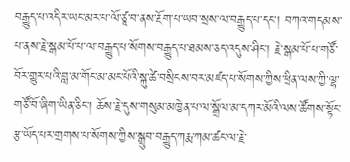བརྒྱུད་པ་འདིར་ཡང་མར་པ་ལོ་ཙཱ་བ་ནས་རྔོག་པ་ཡབ་སྲས་ལ་བརྒྱུད་པ་དང་། བཀའ་གདམས་པ་ནས་རྗེ་སྒམ་པོ་པ་ལ་བརྒྱུད་པ་སོགས་བརྒྱུད་པ་ཐམས་ཅད་འདུས་ཤིང་། རྗེ་སྒམ་པོ་པ་གཙོ་བོར་གྱུར་པའི་བླ་མ་གོང་མ་མང་པོའི་སྐུ་ཚེ་བསྲིངས་བར་མཛད་པ་སོགས་ཀྱིས་ཕྲིན་ལས་ཀྱི་ལྷ་གཙོ་བོ་ཞིག་ཡིན་ཅིང་། ཆོས་རྗེ་དུས་གསུམ་མཁྱེན་པ་ལ་སྒྲོལ་མ་དཀར་མོའི་ལས་ཚོགས་སྟོང་རྩ་ཡོད་པར་གྲགས་པ་སོགས་ཀྱིས་སྒྲུབ་བརྒྱུད་ཀརྨ་ཀམ་ཚང་ལ་རྗེ་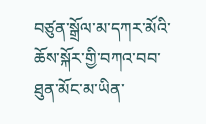བཙུན་སྒྲོལ་མ་དཀར་མོའི་ཆོས་སྐོར་གྱི་བཀའ་བབ་ཐུན་མོང་མ་ཡིན་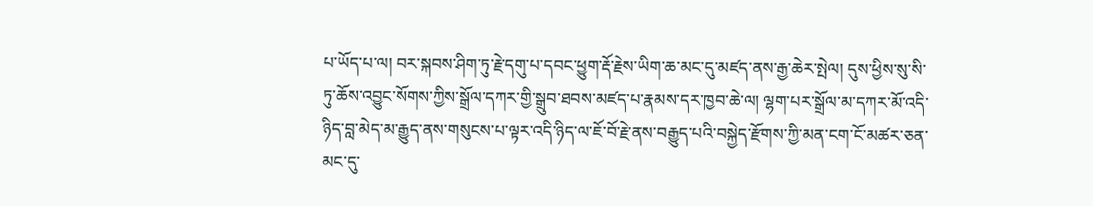པ་ཡོད་པ་ལ། བར་སྐབས་ཤིག་ཏུ་རྗེ་དགུ་པ་དབང་ཕྱུག་རྡོ་རྗེས་ཡིག་ཆ་མང་དུ་མཛད་ནས་རྒྱ་ཆེར་སྤེལ། དུས་ཕྱིས་སུ་སི་ཏུ་ཆོས་འབྱུང་སོགས་ཀྱིས་སྒྲོལ་དཀར་གྱི་སྒྲུབ་ཐབས་མཛད་པ་རྣམས་དར་ཁྱབ་ཆེ་ལ། ལྷག་པར་སྒྲོལ་མ་དཀར་མོ་འདི་ཉིད་བླ་མེད་མ་རྒྱུད་ནས་གསུངས་པ་ལྟར་འདི་ཉིད་ལ་ཇོ་བོ་རྗེ་ནས་བརྒྱུད་པའི་བསྐྱེད་རྫོགས་ཀྱི་མན་ངག་ངོ་མཚར་ཅན་མང་དུ་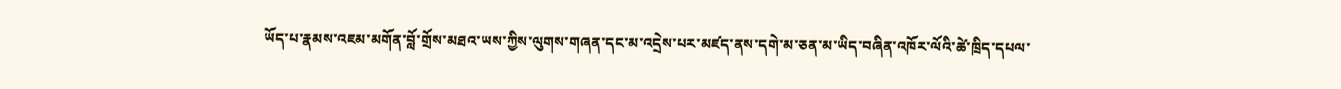ཡོད་པ་རྣམས་འཇམ་མགོན་བློ་གྲོས་མཐའ་ཡས་ཀྱིས་ལུགས་གཞན་དང་མ་འདྲེས་པར་མཛད་ནས་དགེ་མ་ཅན་མ་ཡིད་བཞིན་འཁོར་ལོའི་ཚེ་ཁྲིད་དཔལ་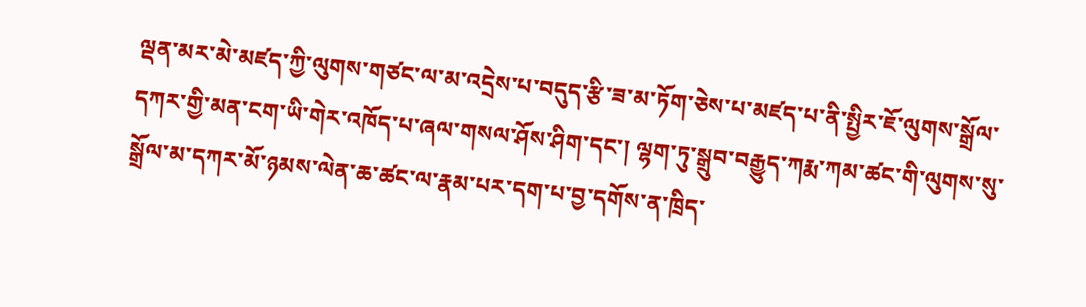ལྡན་མར་མེ་མཛད་ཀྱི་ལུགས་གཙང་ལ་མ་འདྲེས་པ་བདུད་རྩི་ཟ་མ་ཏོག་ཅེས་པ་མཛད་པ་ནི་སྤྱིར་ཇོ་ལུགས་སྒྲོལ་དཀར་གྱི་མན་ངག་ཡི་གེར་འཁོད་པ་ཞལ་གསལ་ཤོས་ཤིག་དང་། ལྷག་ཏུ་སྒྲུབ་བརྒྱུད་ཀརྨ་ཀམ་ཚང་གི་ལུགས་སུ་སྒྲོལ་མ་དཀར་མོ་ཉམས་ལེན་ཆ་ཚང་ལ་རྣམ་པར་དག་པ་བྱ་དགོས་ན་ཁྲིད་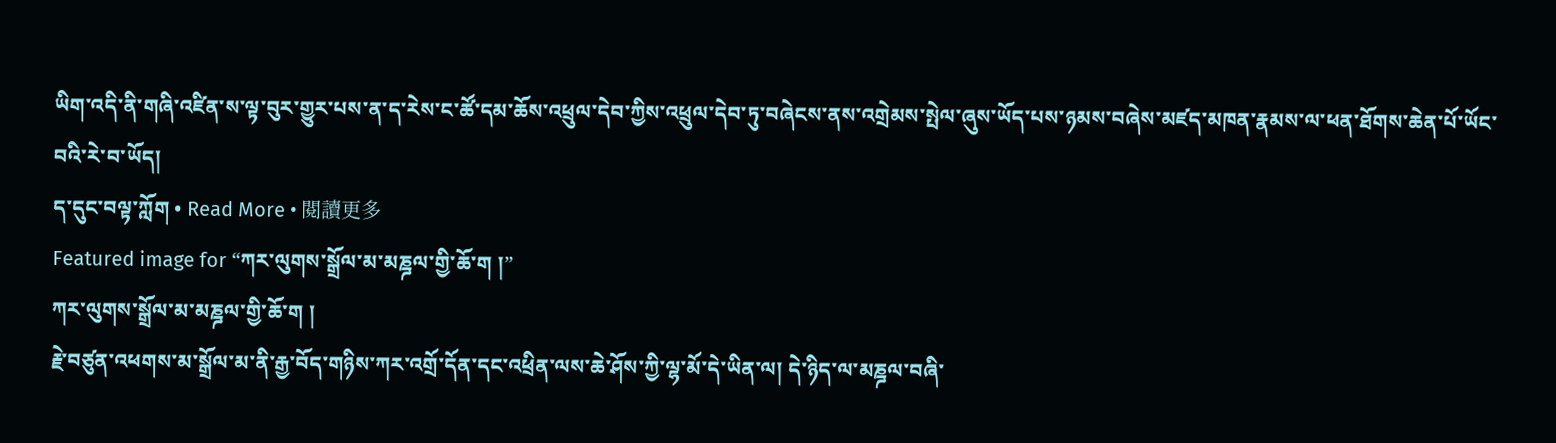ཡིག་འདི་ནི་གཞི་འཛིན་ས་ལྟ་བུར་གྱུར་པས་ན་ད་རེས་ང་ཚོ་དམ་ཆོས་འཕྲུལ་དེབ་ཀྱིས་འཕྲུལ་དེབ་ཏུ་བཞེངས་ནས་འགྲེམས་སྤེལ་ཞུས་ཡོད་པས་ཉམས་བཞེས་མཛད་མཁན་རྣམས་ལ་ཕན་ཐོགས་ཆེན་པོ་ཡོང་བའི་རེ་བ་ཡོད།
ད་དུང་བལྟ་ཀློག • Read More • 閱讀更多
Featured image for “ཀར་ལུགས་སྒྲོལ་མ་མཎྜལ་གྱི་ཆོ་ག །”
ཀར་ལུགས་སྒྲོལ་མ་མཎྜལ་གྱི་ཆོ་ག །
རྗེ་བཙུན་འཕགས་མ་སྒྲོལ་མ་ནི་རྒྱ་བོད་གཉིས་ཀར་འགྲོ་དོན་དང་འཕྲིན་ལས་ཆེ་ཤོས་ཀྱི་ལྷ་མོ་དེ་ཡིན་ལ། དེ་ཉིད་ལ་མཎྜལ་བཞི་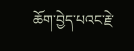ཆོག་བྱེད་པའང་རྗེ་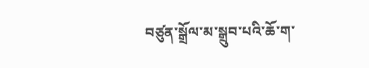བཙུན་སྒྲོལ་མ་སྒྲུབ་པའི་ཆོ་ག་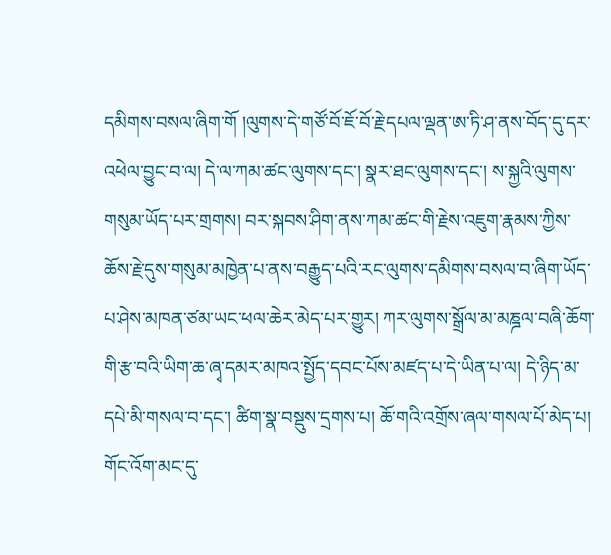དམིགས་བསལ་ཞིག་གོ །ལུགས་དེ་གཙོ་བོ་ཇོ་བོ་རྗེ་དཔལ་ལྡན་ཨ་ཏི་ཤ་ནས་བོད་དུ་དར་འཕེལ་བྱུང་བ་ལ། དེ་ལ་ཀམ་ཚང་ལུགས་དང་། སྣར་ཐང་ལུགས་དང་། ས་སྐྱའི་ལུགས་གསུམ་ཡོད་པར་གྲགས། བར་སྐབས་ཤིག་ནས་ཀམ་ཚང་གི་རྗེས་འཇུག་རྣམས་ཀྱིས་ཆོས་རྗེ་དུས་གསུམ་མཁྱེན་པ་ནས་བརྒྱུད་པའི་རང་ལུགས་དམིགས་བསལ་བ་ཞིག་ཡོད་པ་ཤེས་མཁན་ཙམ་ཡང་ཕལ་ཆེར་མེད་པར་གྱུར། ཀར་ལུགས་སྒྲོལ་མ་མཎྜལ་བཞི་ཆོག་གི་རྩ་བའི་ཡིག་ཆ་ཞྭ་དམར་མཁའ་སྤྱོད་དབང་པོས་མཛད་པ་དེ་ཡིན་པ་ལ། དེ་ཉིད་མ་དཔེ་མི་གསལ་བ་དང་། ཚིག་སྣ་བསྡུས་དྲགས་པ། ཆོ་གའི་འགྲོས་ཞལ་གསལ་པོ་མེད་པ། གོང་འོག་མང་དུ་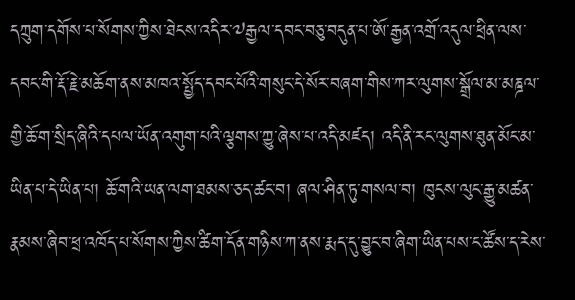དཀྲུག་དགོས་པ་སོགས་ཀྱིས་ཐེངས་འདིར་༧རྒྱལ་དབང་བཅུ་བདུན་པ་ཨོ་རྒྱན་འགྲོ་འདུལ་ཕྲིན་ལས་དབང་གི་རྡོ་རྗེ་མཆོག་ནས་མཁའ་སྤྱོད་དབང་པོའི་གསུང་དེ་སོར་བཞག་གིས་ཀར་ལུགས་སྒྲོལ་མ་མཎྜལ་གྱི་ཆོ་ག་སྲིད་ཞིའི་དཔལ་ཡོན་འགུག་པའི་ལྕགས་ཀྱུ་ཞེས་པ་འདི་མཛད། འདི་ནི་རང་ལུགས་ཐུན་མོང་མ་ཡིན་པ་དེ་ཡིན་པ། ཆོ་གའི་ཡན་ལག་ཐམས་ཅད་ཚང་བ། ཞལ་ཤིན་ཏུ་གསལ་བ། ཁུངས་ལུང་རྒྱུ་མཚན་རྣམས་ཞིབ་ཕྲ་འཁོད་པ་སོགས་ཀྱིས་ཚིག་དོན་གཉིས་ཀ་ནས་རྨད་དུ་བྱུང་བ་ཞིག་ཡིན་པས་ང་ཚོས་ད་རེས་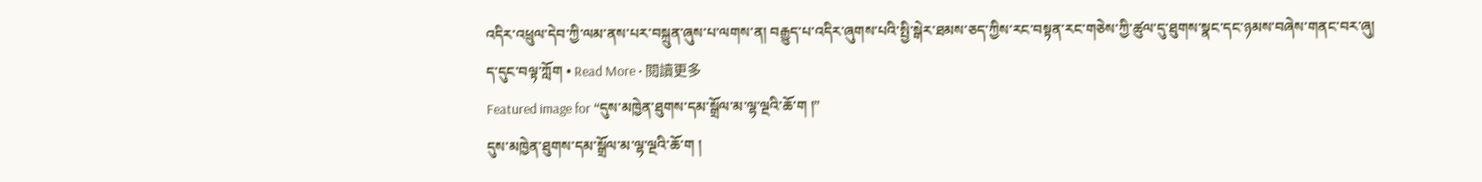འདིར་འཕྲུལ་དེབ་ཀྱི་ལམ་ནས་པར་བསྐྲུན་ཞུས་པ་ལགས་ན། བརྒྱུད་པ་འདིར་ཞུགས་པའི་སྤྱི་སྒེར་ཐམས་ཅད་ཀྱིས་རང་བསྟན་རང་གཅེས་ཀྱི་ཚུལ་དུ་ཐུགས་སྣང་དང་ཉམས་བཞེས་གནང་བར་ཞུ།
ད་དུང་བལྟ་ཀློག • Read More • 閱讀更多
Featured image for “དུས་མཁྱེན་ཐུགས་དམ་སྒྲོལ་མ་ལྷ་ལྔའི་ཆོ་ག །”
དུས་མཁྱེན་ཐུགས་དམ་སྒྲོལ་མ་ལྷ་ལྔའི་ཆོ་ག །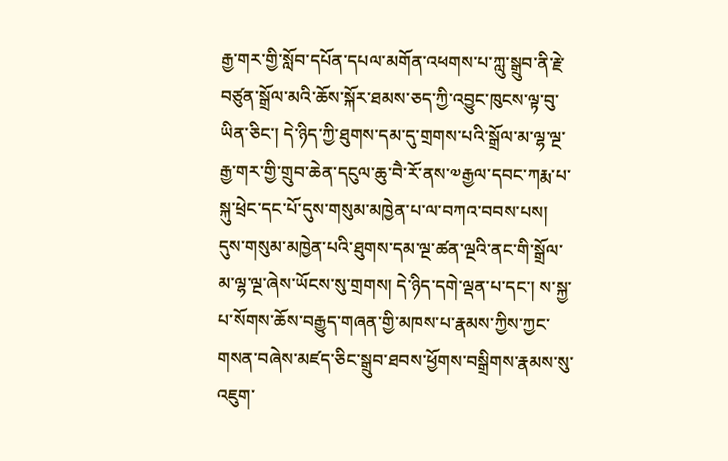རྒྱ་གར་གྱི་སློབ་དཔོན་དཔལ་མགོན་འཕགས་པ་ཀླུ་སྒྲུབ་ནི་རྗེ་བཙུན་སྒྲོལ་མའི་ཆོས་སྐོར་ཐམས་ཅད་ཀྱི་འབྱུང་ཁུངས་ལྟ་བུ་ཡིན་ཅིང་། དེ་ཉིད་ཀྱི་ཐུགས་དམ་དུ་གྲགས་པའི་སྒྲོལ་མ་ལྷ་ལྔ་རྒྱ་གར་གྱི་གྲུབ་ཆེན་དངུལ་ཆུ་བཻ་རོ་ནས་༧རྒྱལ་དབང་ཀརྨ་པ་སྐུ་ཕྲེང་དང་པོ་དུས་གསུམ་མཁྱེན་པ་ལ་བཀའ་བབས་པས། དུས་གསུམ་མཁྱེན་པའི་ཐུགས་དམ་ལྔ་ཚན་ལྔའི་ནང་གི་སྒྲོལ་མ་ལྷ་ལྔ་ཞེས་ཡོངས་སུ་གྲགས། དེ་ཉིད་དགེ་ལྡན་པ་དང་། ས་སྐྱ་པ་སོགས་ཆོས་བརྒྱུད་གཞན་གྱི་མཁས་པ་རྣམས་ཀྱིས་ཀྱང་གསན་བཞེས་མཛད་ཅིང་སྒྲུབ་ཐབས་ཕྱོགས་བསྒྲིགས་རྣམས་སུ་འཇུག་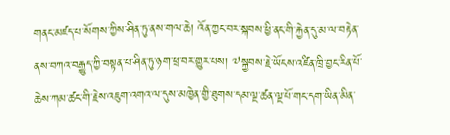གནང་མཛད་པ་སོགས་ཀྱིས་ཤིན་ཏུ་ནས་གལ་ཆེ། འོན་ཀྱང་བར་སྐབས་ཕྱི་ནང་གི་རྐྱེན་དུ་མ་ལ་བརྟེན་ནས་བཀའ་བརྒྱུད་ཀྱི་བསྟན་པ་ཤིན་ཏུ་ཉག་ཕྲ་བར་གྱུར་པས། ༧སྐྱབས་རྗེ་ཡོངས་འཛིན་ཁྲི་བྱང་རིན་པོ་ཆེས་ཀམ་ཚང་གི་རྗེས་འཇུག་འགའ་ལ་དུས་མཁྱེན་གྱི་ཐུགས་དམ་ལྔ་ཚན་ལྔ་པོ་གང་དག་ཡིན་མིན་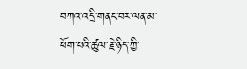བཀའ་འདྲི་གནང་བར་ལན་མ་ཕོག་པའི་ཚུལ་རྗེ་ཉིད་ཀྱི་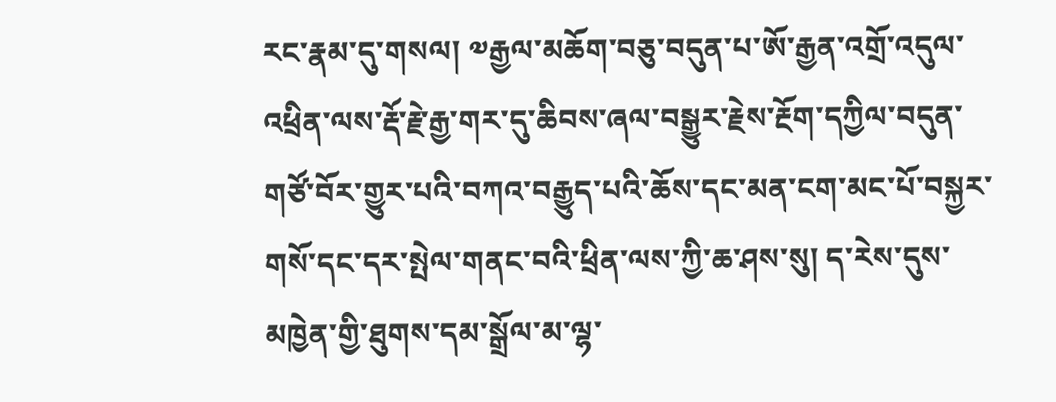རང་རྣམ་དུ་གསལ། ༧རྒྱལ་མཆོག་བཅུ་བདུན་པ་ཨོ་རྒྱན་འགྲོ་འདུལ་འཕྲིན་ལས་རྡོ་རྗེ་རྒྱ་གར་དུ་ཆིབས་ཞལ་བསྒྱུར་རྗེས་རྔོག་དཀྱིལ་བདུན་གཙོ་བོར་གྱུར་པའི་བཀའ་བརྒྱུད་པའི་ཆོས་དང་མན་ངག་མང་པོ་བསྐྱར་གསོ་དང་དར་སྤེལ་གནང་བའི་ཕྲིན་ལས་ཀྱི་ཆ་ཤས་སུ། ད་རེས་དུས་མཁྱེན་གྱི་ཐུགས་དམ་སྒྲོལ་མ་ལྷ་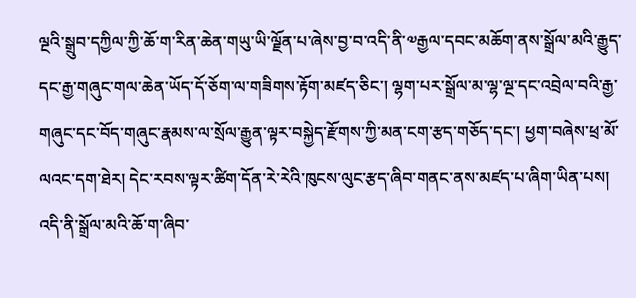ལྔའི་སྒྲུབ་དཀྱིལ་ཀྱི་ཆོ་ག་རིན་ཆེན་གཡུ་ཡི་ལྗོན་པ་ཞེས་བྱ་བ་འདི་ནི་༧རྒྱལ་དབང་མཆོག་ནས་སྒྲོལ་མའི་རྒྱུད་དང་རྒྱ་གཞུང་གལ་ཆེན་ཡོད་དོ་ཅོག་ལ་གཟིགས་རྟོག་མཛད་ཅིང་། ལྷག་པར་སྒྲོལ་མ་ལྷ་ལྔ་དང་འབྲེལ་བའི་རྒྱ་གཞུང་དང་བོད་གཞུང་རྣམས་ལ་སྲོལ་རྒྱུན་ལྟར་བསྐྱེད་རྫོགས་ཀྱི་མན་ངག་རྩད་གཅོད་དང་། ཕྱག་བཞེས་ཕྲ་མོ་ལའང་དག་ཐེར། དེང་རབས་ལྟར་ཚིག་དོན་རེ་རེའི་ཁུངས་ལུང་རྩད་ཞིབ་གནང་ནས་མཛད་པ་ཞིག་ཡིན་པས། འདི་ནི་སྒྲོལ་མའི་ཆོ་ག་ཞིབ་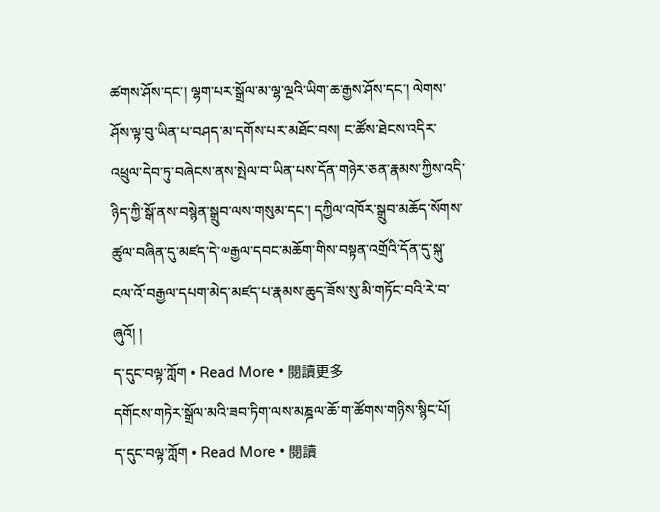ཚགས་ཤོས་དང་། ལྷག་པར་སྒྲོལ་མ་ལྷ་ལྔའི་ཡིག་ཆ་རྒྱས་ཤོས་དང་། ལེགས་ཤོས་ལྟ་བུ་ཡིན་པ་བཤད་མ་དགོས་པར་མཐོང་བས། ང་ཚོས་ཐེངས་འདིར་འཕྲུལ་དེབ་ཏུ་བཞེངས་ནས་སྤེལ་བ་ཡིན་པས་དོན་གཉེར་ཅན་རྣམས་ཀྱིས་འདི་ཉིད་ཀྱི་སྒོ་ནས་བསྙེན་སྒྲུབ་ལས་གསུམ་དང་། དཀྱིལ་འཁོར་སྒྲུབ་མཆོད་སོགས་ཚུལ་བཞིན་དུ་མཛད་དེ་༧རྒྱལ་དབང་མཆོག་གིས་བསྟན་འགྲོའི་དོན་དུ་སྐུ་ངལ་འོ་བརྒྱལ་དཔག་མེད་མཛད་པ་རྣམས་ཆུད་ཟོས་སུ་མི་གཏོང་བའི་རེ་བ་ཞུའོ། །
ད་དུང་བལྟ་ཀློག • Read More • 閱讀更多
དགོངས་གཏེར་སྒྲོལ་མའི་ཟབ་ཏིག་ལས་མཎྜལ་ཆོ་ག་ཚོགས་གཉིས་སྙིང་པོ།
ད་དུང་བལྟ་ཀློག • Read More • 閱讀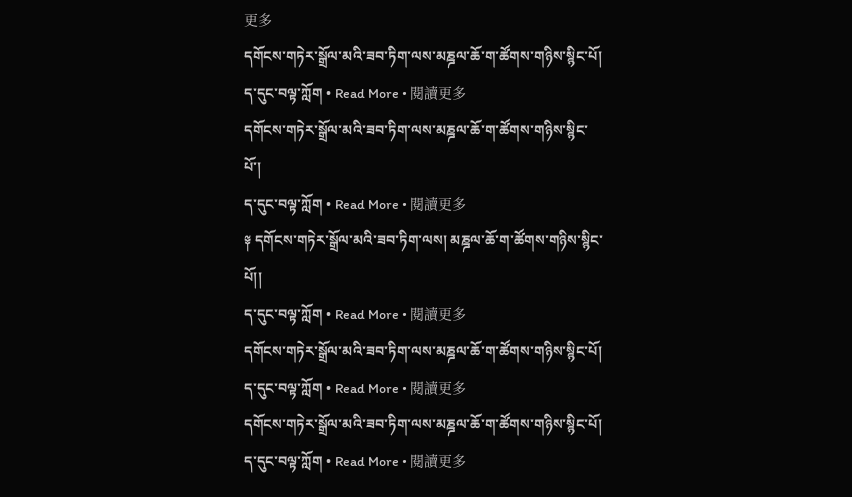更多
དགོངས་གཏེར་སྒྲོལ་མའི་ཟབ་ཏིག་ལས་མཎྜལ་ཆོ་ག་ཚོགས་གཉིས་སྙིང་པོ།
ད་དུང་བལྟ་ཀློག • Read More • 閱讀更多
དགོངས་གཏེར་སྒྲོལ་མའི་ཟབ་ཏིག་ལས་མཎྜལ་ཆོ་ག་ཚོགས་གཉིས་སྙིང་པོ་།
ད་དུང་བལྟ་ཀློག • Read More • 閱讀更多
༈ དགོངས་གཏེར་སྒྲོལ་མའི་ཟབ་ཏིག་ལས། མཎྜལ་ཆོ་ག་ཚོགས་གཉིས་སྙིང་པོ།།
ད་དུང་བལྟ་ཀློག • Read More • 閱讀更多
དགོངས་གཏེར་སྒྲོལ་མའི་ཟབ་ཏིག་ལས་མཎྜལ་ཆོ་ག་ཚོགས་གཉིས་སྙིང་པོ།
ད་དུང་བལྟ་ཀློག • Read More • 閱讀更多
དགོངས་གཏེར་སྒྲོལ་མའི་ཟབ་ཏིག་ལས་མཎྜལ་ཆོ་ག་ཚོགས་གཉིས་སྙིང་པོ།
ད་དུང་བལྟ་ཀློག • Read More • 閱讀更多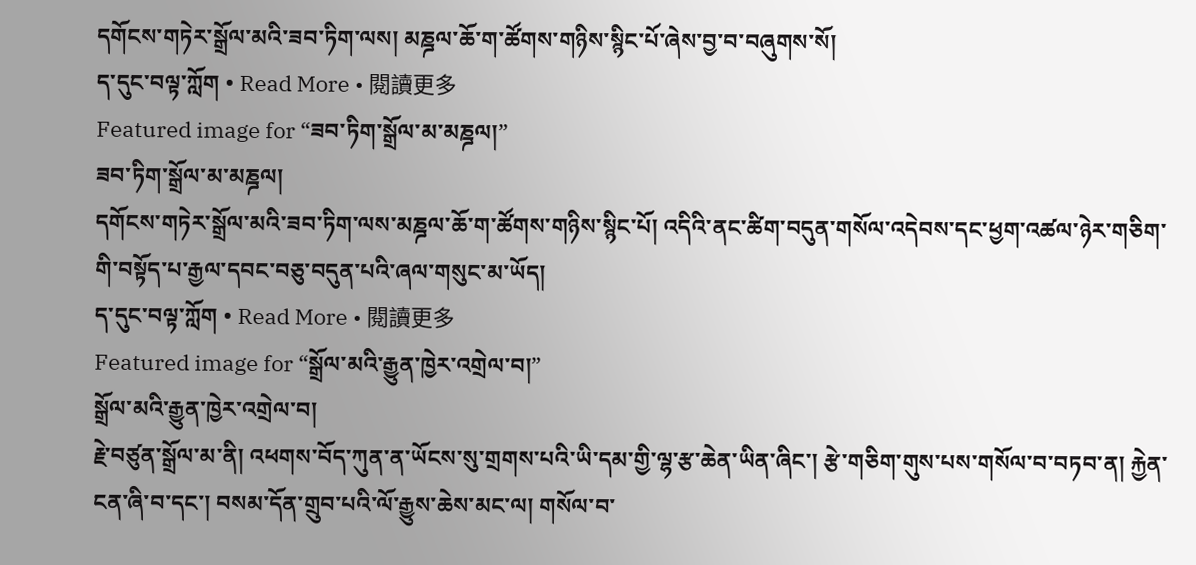དགོངས་གཏེར་སྒྲོལ་མའི་ཟབ་ཏིག་ལས། མཎྜལ་ཆོ་ག་ཚོགས་གཉིས་སྙིང་པོ་ཞེས་བྱ་བ་བཞུགས་སོ།
ད་དུང་བལྟ་ཀློག • Read More • 閱讀更多
Featured image for “ཟབ་ཏིག་སྒྲོལ་མ་མཎྜལ།”
ཟབ་ཏིག་སྒྲོལ་མ་མཎྜལ།
དགོངས་གཏེར་སྒྲོལ་མའི་ཟབ་ཏིག་ལས་མཎྜལ་ཆོ་ག་ཚོགས་གཉིས་སྙིང་པོ། འདིའི་ནང་ཚིག་བདུན་གསོལ་འདེབས་དང་ཕྱག་འཚལ་ཉེར་གཅིག་གི་བསྟོད་པ་རྒྱལ་དབང་བཅུ་བདུན་པའི་ཞལ་གསུང་མ་ཡོད།
ད་དུང་བལྟ་ཀློག • Read More • 閱讀更多
Featured image for “སྒྲོལ་མའི་རྒྱུན་ཁྱེར་འགྲེལ་བ།”
སྒྲོལ་མའི་རྒྱུན་ཁྱེར་འགྲེལ་བ།
རྗེ་བཙུན་སྒྲོལ་མ་ནི། འཕགས་བོད་ཀུན་ན་ཡོངས་སུ་གྲགས་པའི་ཡི་དམ་གྱི་ལྷ་རྩ་ཆེན་ཡིན་ཞིང་། རྩེ་གཅིག་གུས་པས་གསོལ་བ་བཏབ་ན། རྐྱེན་ངན་ཞི་བ་དང་། བསམ་དོན་གྲུབ་པའི་ལོ་རྒྱུས་ཆེས་མང་ལ། གསོལ་བ་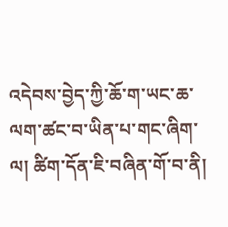འདེབས་བྱེད་ཀྱི་ཆོ་ག་ཡང་ཆ་ལག་ཚང་བ་ཡིན་པ་གང་ཞིག་ལ། ཚིག་དོན་ཇི་བཞིན་གོ་བ་ནི།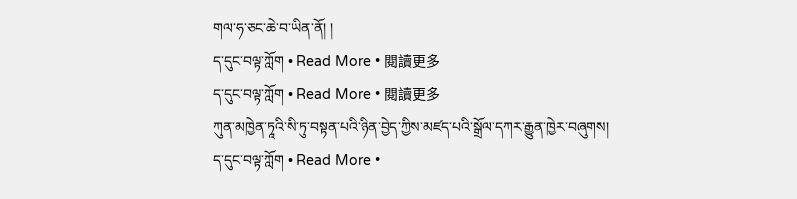གལ་ཧ་ཅང་ཆེ་བ་ཡིན་ནོ། །
ད་དུང་བལྟ་ཀློག • Read More • 閱讀更多
ད་དུང་བལྟ་ཀློག • Read More • 閱讀更多
ཀུན་མཁྱེན་ཏཱའི་སི་ཏུ་བསྟན་པའི་ཉིན་བྱེད་ཀྱིས་མཛད་པའི་སྒྲོལ་དཀར་རྒྱུན་ཁྱེར་བཞུགས།
ད་དུང་བལྟ་ཀློག • Read More •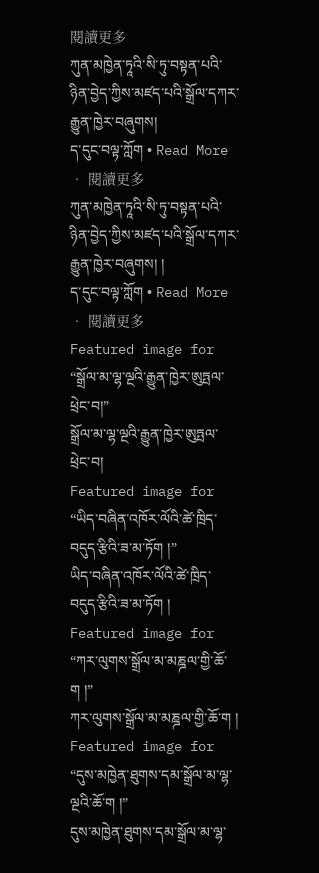閱讀更多
ཀུན་མཁྱེན་ཏཱའི་སི་ཏུ་བསྟན་པའི་ཉིན་བྱེད་ཀྱིས་མཛད་པའི་སྒྲོལ་དཀར་རྒྱུན་ཁྱེར་བཞུགས།
ད་དུང་བལྟ་ཀློག • Read More • 閱讀更多
ཀུན་མཁྱེན་ཏཱའི་སི་ཏུ་བསྟན་པའི་ཉིན་བྱེད་ཀྱིས་མཛད་པའི་སྒྲོལ་དཀར་རྒྱུན་ཁྱེར་བཞུགས། །
ད་དུང་བལྟ་ཀློག • Read More • 閱讀更多
Featured image for “སྒྲོལ་མ་ལྷ་ལྔའི་རྒྱུན་ཁྱེར་ཨུཏྤལ་ཕྲེང་བ།”
སྒྲོལ་མ་ལྷ་ལྔའི་རྒྱུན་ཁྱེར་ཨུཏྤལ་ཕྲེང་བ།
Featured image for “ཡིད་བཞིན་འཁོར་ལོའི་ཚེ་ཁྲིད་བདུད་རྩིའི་ཟ་མ་ཏོག །”
ཡིད་བཞིན་འཁོར་ལོའི་ཚེ་ཁྲིད་བདུད་རྩིའི་ཟ་མ་ཏོག །
Featured image for “ཀར་ལུགས་སྒྲོལ་མ་མཎྜལ་གྱི་ཆོ་ག །”
ཀར་ལུགས་སྒྲོལ་མ་མཎྜལ་གྱི་ཆོ་ག །
Featured image for “དུས་མཁྱེན་ཐུགས་དམ་སྒྲོལ་མ་ལྷ་ལྔའི་ཆོ་ག །”
དུས་མཁྱེན་ཐུགས་དམ་སྒྲོལ་མ་ལྷ་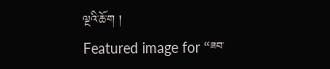ལྔའི་ཆོ་ག །
Featured image for “ཟབ་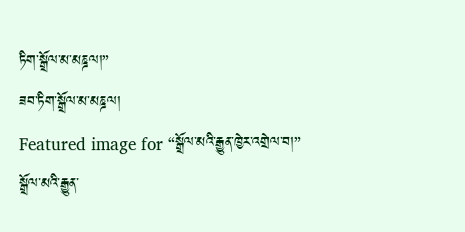ཏིག་སྒྲོལ་མ་མཎྜལ།”
ཟབ་ཏིག་སྒྲོལ་མ་མཎྜལ།
Featured image for “སྒྲོལ་མའི་རྒྱུན་ཁྱེར་འགྲེལ་བ།”
སྒྲོལ་མའི་རྒྱུན་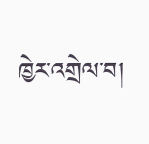ཁྱེར་འགྲེལ་བ།